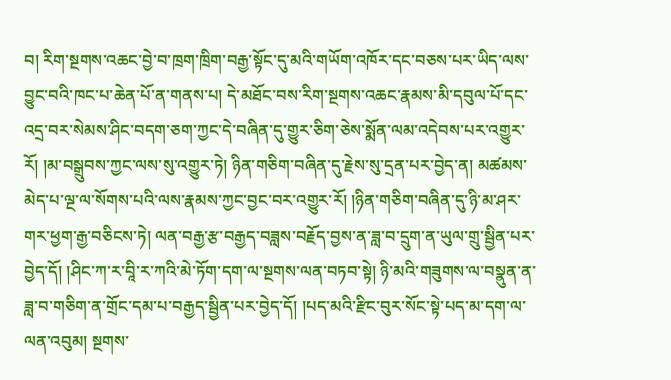བ། རིག་སྔགས་འཆང་བྱེ་བ་ཁྲག་ཁྲིག་བརྒྱ་སྟོང་དུ་མའི་གཡོག་འཁོར་དང་བཅས་པར་ཡིད་ལས་བྱུང་བའི་ཁང་པ་ཆེན་པོ་ན་གནས་པ། དེ་མཐོང་བས་རིག་སྔགས་འཆང་རྣམས་མི་དབུལ་པོ་དང་འདྲ་བར་སེམས་ཤིང་བདག་ཅག་ཀྱང་དེ་བཞིན་དུ་གྱུར་ཅིག་ཅེས་སྨོན་ལམ་འདེབས་པར་འགྱུར་རོ། །མ་བསྒྲུབས་ཀྱང་ལས་སུ་འགྱུར་ཏེ། ཉིན་གཅིག་བཞིན་དུ་རྗེས་སུ་དྲན་པར་བྱེད་ན། མཚམས་མེད་པ་ལྔ་ལ་སོགས་པའི་ལས་རྣམས་ཀྱང་བྱང་བར་འགྱུར་རོ། །ཉིན་གཅིག་བཞིན་དུ་ཉི་མ་ཤར་གར་ཕྱག་རྒྱ་བཅིངས་ཏེ། ལན་བརྒྱ་རྩ་བརྒྱད་བཟླས་བརྗོད་བྱས་ན་ཟླ་བ་དྲུག་ན་ཡུལ་གྲུ་སྦྱིན་པར་བྱེད་དོ། །ཤིང་ཀ་ར་བཱི་ར་ཀའི་མེ་ཏོག་དག་ལ་སྔགས་ལན་བཏབ་སྟེ། ཉི་མའི་གཟུགས་ལ་བསྣུན་ན་ཟླ་བ་གཅིག་ན་གྲོང་དམ་པ་བརྒྱད་སྦྱིན་པར་བྱེད་དོ། །པད་མའི་རྫིང་བུར་སོང་སྟེ་པད་མ་དག་ལ་ལན་འབུམ། སྔགས་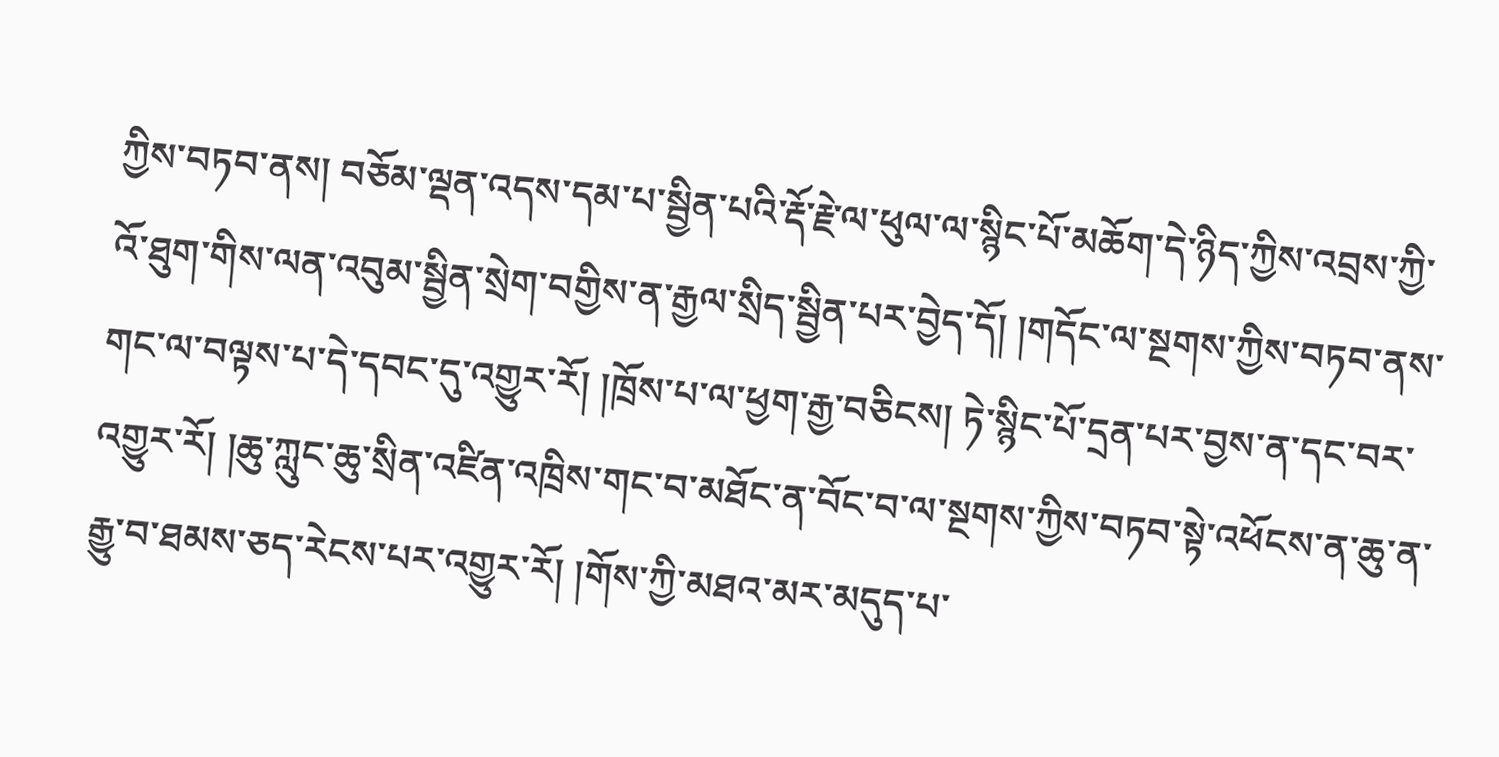ཀྱིས་བཏབ་ནས། བཅོམ་ལྡན་འདས་དམ་པ་སྦྱིན་པའི་རྡོ་རྗེ་ལ་ཕུལ་ལ་སྙིང་པོ་མཆོག་དེ་ཉིད་ཀྱིས་འབྲས་ཀྱི་འོ་ཐུག་གིས་ལན་འབུམ་སྦྱིན་སྲེག་བགྱིས་ན་རྒྱལ་སྲིད་སྦྱིན་པར་བྱེད་དོ། །གདོང་ལ་སྔགས་ཀྱིས་བཏབ་ནས་གང་ལ་བལྟས་པ་དེ་དབང་དུ་འགྱུར་རོ། །ཁྲོས་པ་ལ་ཕྱག་རྒྱ་བཅིངས། ཏེ་སྙིང་པོ་དྲན་པར་བྱས་ན་དང་བར་འགྱུར་རོ། །ཆུ་ཀླུང་ཆུ་སྲིན་འཛིན་འཁྲིས་གང་བ་མཐོང་ན་བོང་བ་ལ་སྔགས་ཀྱིས་བཏབ་སྟེ་འཕོངས་ན་ཆུ་ན་རྒྱུ་བ་ཐམས་ཅད་རེངས་པར་འགྱུར་རོ། །གོས་ཀྱི་མཐའ་མར་མདུད་པ་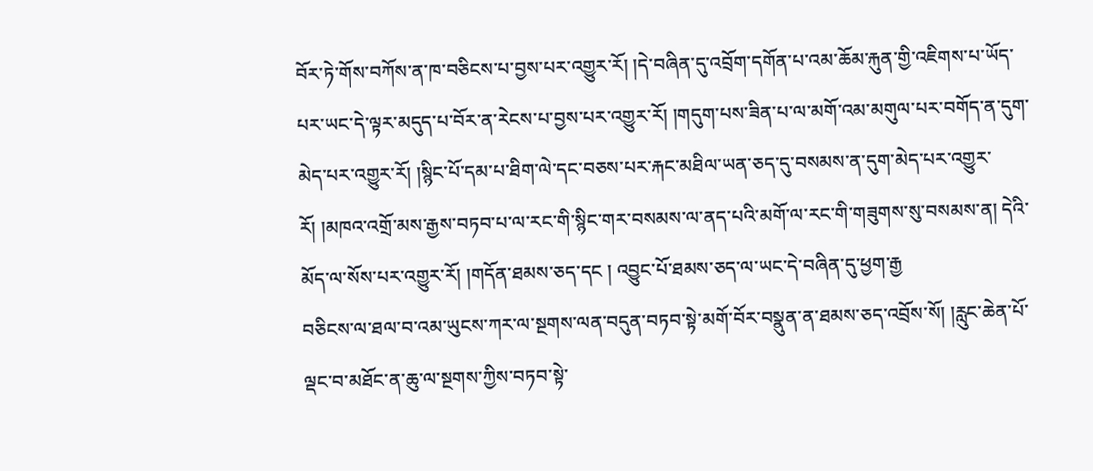བོར་ཏེ་གོས་བཀོས་ན་ཁ་བཅིངས་པ་བྱས་པར་འགྱུར་རོ། །དེ་བཞིན་དུ་འབྲོག་དགོན་པ་འམ་ཆོམ་རྐུན་གྱི་འཇིགས་པ་ཡོད་པར་ཡང་དེ་ལྟར་མདུད་པ་བོར་ན་རེངས་པ་བྱས་པར་འགྱུར་རོ། །གདུག་པས་ཟིན་པ་ལ་མགོ་འམ་མགུལ་པར་བགོད་ན་དུག་མེད་པར་འགྱུར་རོ། །སྙིང་པོ་དམ་པ་ཐིག་ལེ་དང་བཅས་པར་རྐང་མཐིལ་ཡན་ཅད་དུ་བསམས་ན་དུག་མེད་པར་འགྱུར་རོ། །མཁའ་འགྲོ་མས་རྒྱས་བཏབ་པ་ལ་རང་གི་སྙིང་གར་བསམས་ལ་ནད་པའི་མགོ་ལ་རང་གི་གཟུགས་སུ་བསམས་ན། དེའི་མོད་ལ་སོས་པར་འགྱུར་རོ། །གདོན་ཐམས་ཅད་དང ། འབྱུང་པོ་ཐམས་ཅད་ལ་ཡང་དེ་བཞིན་དུ་ཕྱག་རྒྱ
བཅིངས་ལ་ཐལ་བ་འམ་ཡུངས་ཀར་ལ་སྔགས་ལན་བདུན་བཏབ་སྟེ་མགོ་བོར་བསྣུན་ན་ཐམས་ཅད་འབྲོས་སོ། །རླུང་ཆེན་པོ་ལྡང་བ་མཐོང་ན་ཆུ་ལ་སྔགས་ཀྱིས་བཏབ་སྟེ་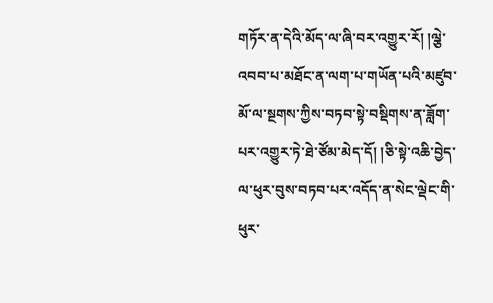གཏོར་ན་དེའི་མོད་ལ་ཞི་བར་འགྱུར་རོ། །ལྕེ་འབབ་པ་མཐོང་ན་ལག་པ་གཡོན་པའི་མཛུབ་མོ་ལ་སྔགས་ཀྱིས་བཏབ་སྟེ་བསྡིགས་ན་ཟློག་པར་འགྱུར་ཏེ་ཐེ་ཙོམ་མེད་དོ། །ཅི་སྟེ་འཆི་བྱེད་ལ་ཕུར་བུས་བཏབ་པར་འདོད་ན་སེང་ལྡེང་གི་ཕུར་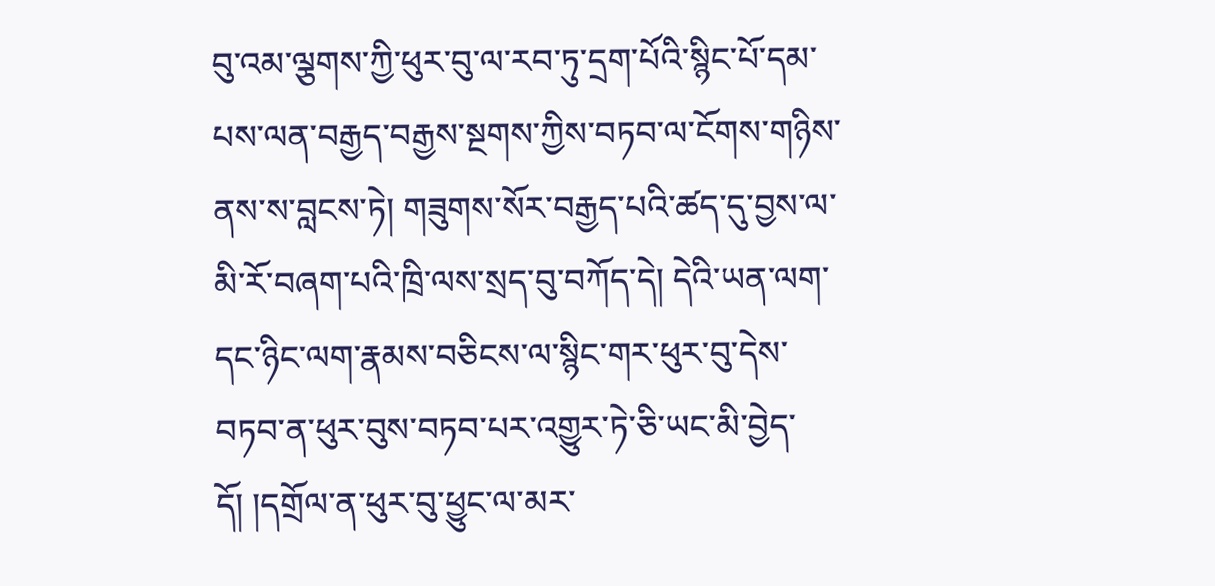བུ་འམ་ལྕགས་ཀྱི་ཕུར་བུ་ལ་རབ་ཏུ་དྲག་པོའི་སྙིང་པོ་དམ་པས་ལན་བརྒྱད་བརྒྱས་སྔགས་ཀྱིས་བཏབ་ལ་ངོགས་གཉིས་ནས་ས་བླངས་ཏེ། གཟུགས་སོར་བརྒྱད་པའི་ཚད་དུ་བྱས་ལ་མི་རོ་བཞག་པའི་ཁྲི་ལས་སྲད་བུ་བཀོད་དེ། དེའི་ཡན་ལག་དང་ཉིང་ལག་རྣམས་བཅིངས་ལ་སྙིང་གར་ཕུར་བུ་དེས་བཏབ་ན་ཕུར་བུས་བཏབ་པར་འགྱུར་ཏེ་ཅི་ཡང་མི་བྱེད་དོ། །དགྲོལ་ན་ཕུར་བུ་ཕྱུང་ལ་མར་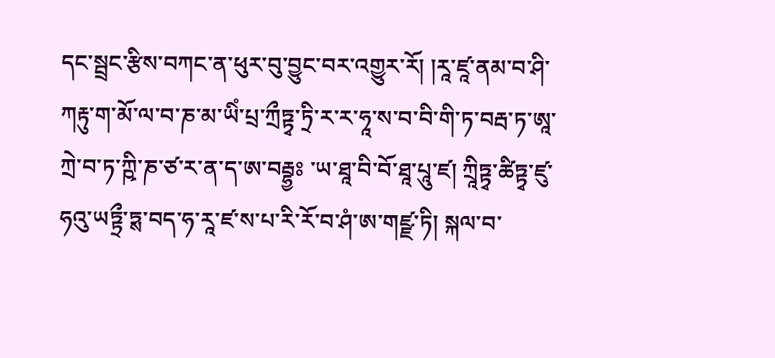དང་སྦྲང་རྩིས་བཀང་ན་ཕུར་བུ་བྱུང་བར་འགྱུར་རོ། །རཱ་ཛཱ་ནམ་བ་ཤི་ཀརྟུ་ག་མོ་ལ་བ་ཎ་མ་ཡིཾ་པྲ་ཀྲྀཏྟྭ་ཏྲི་ར་ར་ཧཱ་ས་བ་བི་གི་ཏ་བརྦ་ཏ་ཨཱ་ཀྲེ་བ་ཏ་ཀྵི་ཎ་ཙ་ར་ན་ད་ཨ་བརྦྷྱཿ ་ཡ་ཐཱ་བི་བོ་ཐཱ་པཱུ་ཛ། ཀྲཱིཏྟྭ་ཚིཏྟྭ་ཛུ་ཧའུ་ཡཏྟྲྀ་ཏྶ་བད་ཧ་རཱ་ཛ་ས་པ་རི་རོ་བ་ཤཾ་ཨ་གཛྫ་ཏི། སྐལ་བ་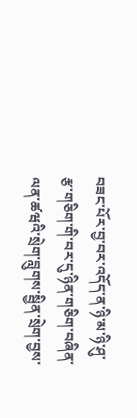བཟང་པོར་བྱ་བར་འདོད་ན་ཉི་མ་ཉི་ཤུ་རྩ་གཅིག་གི་བར་དུ་ཉིན་གཅིག་བཞིན་ལན་ཚཝའི་སྲེག་བླུགས་སྦྱིན་སྲེག་བྱས་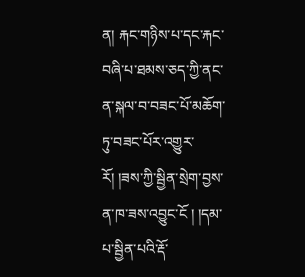ན། རྐང་གཉིས་པ་དང་རྐང་བཞི་པ་ཐམས་ཅད་ཀྱི་ནང་ན་སྐལ་བ་བཟང་པོ་མཆོག་ཏུ་བཟང་པོར་འགྱུར་རོ། །ཟས་ཀྱི་སྦྱིན་སྲེག་བྱས་ན་ཁ་ཟས་འབྱུང་ངོ ། །དམ་པ་སྦྱིན་པའི་རྡོ་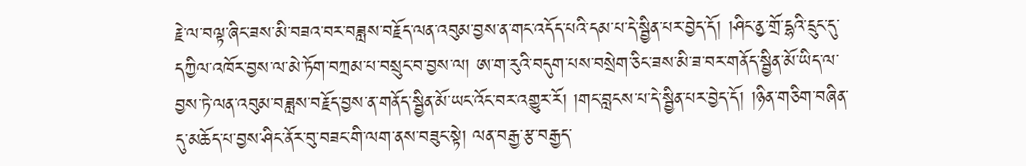རྗེ་ལ་བལྟ་ཞིང་ཟས་མི་བཟའ་བར་བཟླས་བརྗོད་ལན་འབུམ་བྱས་ན་གང་འདོད་པའི་དམ་པ་དེ་སྦྱིན་པར་བྱེད་དོ། །ཤིང་ནྱ་གྲོ་དྷའི་དྲུང་དུ་དཀྱིལ་འཁོར་བྱས་ལ་མེ་ཏོག་བཀྲམ་པ་བསྲུང་བ་བྱས་ལ། ཨ་ག་རུའི་བདུག་པས་བསྲེག་ཅིང་ཟས་མི་ཟ་བར་གནོད་སྦྱིན་མོ་ཡིད་ལ་བྱས་ཏེ་ལན་འབུམ་བཟླས་བརྗོད་བྱས་ན་གནོད་སྦྱིན་མོ་ཡང་འོང་བར་འགྱུར་རོ། །གང་བླངས་པ་དེ་སྦྱིན་པར་བྱེད་དོ། །ཉིན་གཅིག་བཞིན་དུ་མཆོད་པ་བྱས་ཤིང་ནོར་བུ་བཟང་གི་ལག་ནས་བཟུང་སྟེ། ལན་བརྒྱ་རྩ་བརྒྱད་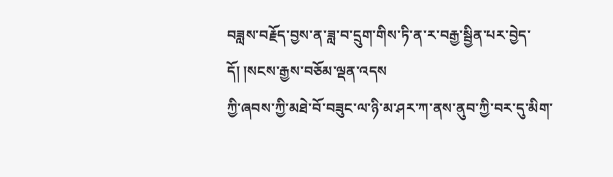བཟླས་བརྗོད་བྱས་ན་ཟླ་བ་དྲུག་གིས་ཏི་ན་ར་བརྒྱ་སྦྱིན་པར་བྱེད་དོ། །སངས་རྒྱས་བཅོམ་ལྡན་འདས
ཀྱི་ཞབས་ཀྱི་མཐེ་བོ་བཟུང་ལ་ཉི་མ་ཤར་ཀ་ནས་ནུབ་ཀྱི་བར་དུ་མིག་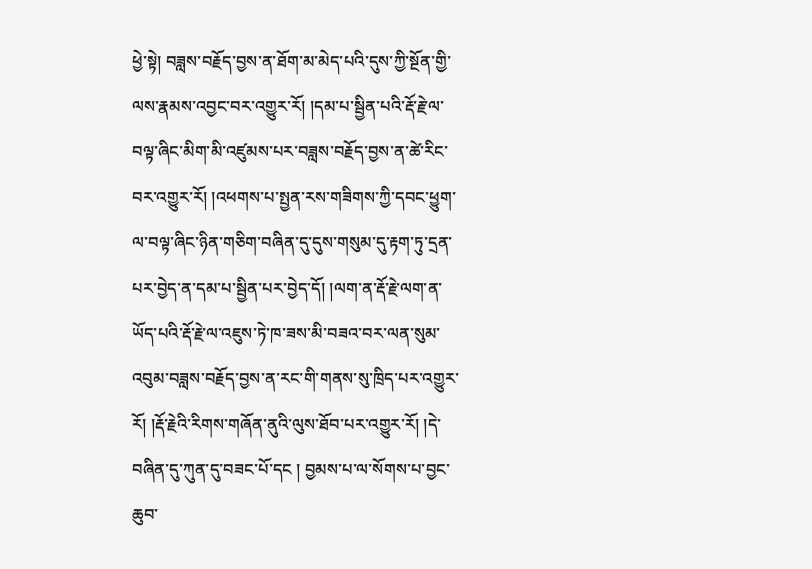ཕྱེ་སྟེ། བཟླས་བརྗོད་བྱས་ན་ཐོག་མ་མེད་པའི་དུས་ཀྱི་སྔོན་གྱི་ལས་རྣམས་འབྱང་བར་འགྱུར་རོ། །དམ་པ་སྦྱིན་པའི་རྡོ་རྗེ་ལ་བལྟ་ཞིང་མིག་མི་འཛུམས་པར་བཟླས་བརྗོད་བྱས་ན་ཚེ་རིང་བར་འགྱུར་རོ། །འཕགས་པ་སྤྱན་རས་གཟིགས་ཀྱི་དབང་ཕྱུག་ལ་བལྟ་ཞིང་ཉིན་གཅིག་བཞིན་དུ་དུས་གསུམ་དུ་རྟག་ཏུ་དྲན་པར་བྱེད་ན་དམ་པ་སྦྱིན་པར་བྱེད་དོ། །ལག་ན་རྡོ་རྗེ་ལག་ན་ཡོད་པའི་རྡོ་རྗེ་ལ་འཇུས་ཏེ་ཁ་ཟས་མི་བཟའ་བར་ལན་སུམ་འབུམ་བཟླས་བརྗོད་བྱས་ན་རང་གི་གནས་སུ་ཁྲིད་པར་འགྱུར་རོ། །རྡོ་རྗེའི་རིགས་གཞོན་ནུའི་ལུས་ཐོབ་པར་འགྱུར་རོ། །དེ་བཞིན་དུ་ཀུན་དུ་བཟང་པོ་དང ། བྱམས་པ་ལ་སོགས་པ་བྱང་ཆུབ་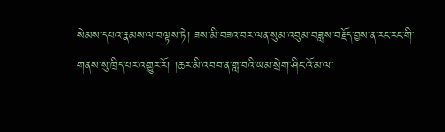སེམས་དཔའ་རྣམས་ལ་བལྟས་ཏེ། ཟས་མི་བཟའ་བར་ལན་སུམ་འབུམ་བཟླས་བརྗོད་བྱས་ན་རང་རང་གི་གནས་སུ་ཁྲིད་པར་འགྱུར་རོ། །ཆར་མི་འབབ་ན་གླ་བའི་ཡམ་སྲེག་ཤིང་འོ་མ་ལ་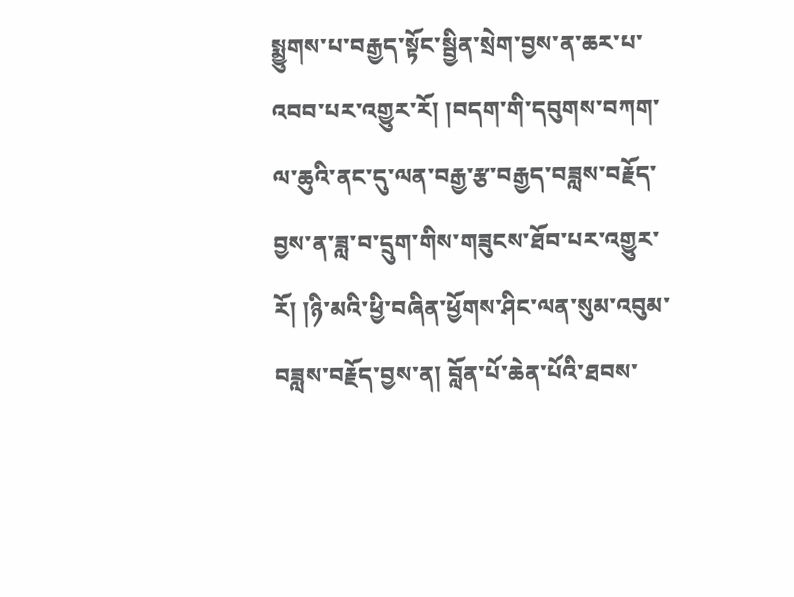སྨྱུགས་པ་བརྒྱད་སྟོང་སྦྱིན་སྲེག་བྱས་ན་ཆར་པ་འབབ་པར་འགྱུར་རོ། །བདག་གི་དབུགས་བཀག་ལ་ཆུའི་ནང་དུ་ལན་བརྒྱ་རྩ་བརྒྱད་བཟླས་བརྗོད་བྱས་ན་ཟླ་བ་དྲུག་གིས་གཟུངས་ཐོབ་པར་འགྱུར་རོ། །ཉི་མའི་ཕྱི་བཞིན་ཕྱོགས་ཤིང་ལན་སུམ་འབུམ་བཟླས་བརྗོད་བྱས་ན། བློན་པོ་ཆེན་པོའི་ཐབས་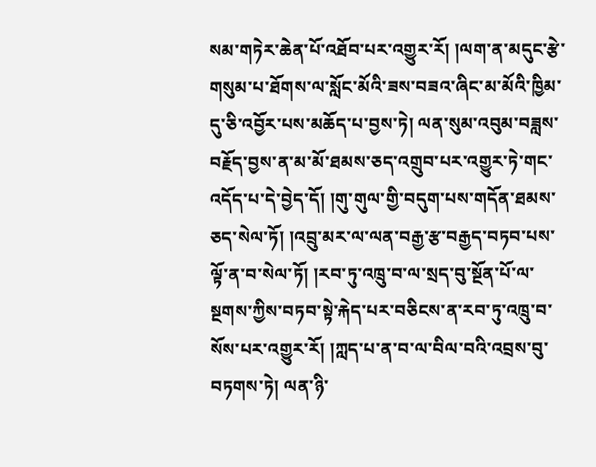སམ་གཏེར་ཆེན་པོ་འཐོབ་པར་འགྱུར་རོ། །ལག་ན་མདུང་རྩེ་གསུམ་པ་ཐོགས་ལ་སློང་མོའི་ཟས་བཟའ་ཞིང་མ་མོའི་ཁྱིམ་དུ་ཅི་འབྱོར་པས་མཆོད་པ་བྱས་ཏེ། ལན་སུམ་འབུམ་བཟླས་བརྗོད་བྱས་ན་མ་མོ་ཐམས་ཅད་འགྲུབ་པར་འགྱུར་ཏེ་གང་འདོད་པ་དེ་བྱེད་དོ། །གུ་གུལ་གྱི་བདུག་པས་གདོན་ཐམས་ཅད་སེལ་ཏོ། །འབྲུ་མར་ལ་ལན་བརྒྱ་རྩ་བརྒྱད་བཏབ་པས་ལྟོ་ན་བ་སེལ་ཏོ། །རབ་ཏུ་འཁྲུ་བ་ལ་སྲད་བུ་སྔོན་པོ་ལ་སྔགས་ཀྱིས་བཏབ་སྟེ་རྐེད་པར་བཅིངས་ན་རབ་ཏུ་འཁྲུ་བ་སོས་པར་འགྱུར་རོ། །ཀླད་པ་ན་བ་ལ་བིལ་བའི་འབྲས་བུ་བཏགས་ཏེ། ལན་ཉི་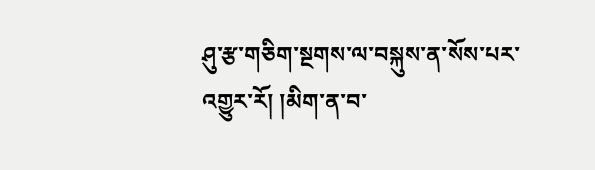ཤུ་རྩ་གཅིག་སྔགས་ལ་བསྐུས་ན་སོས་པར་འགྱུར་རོ། །མིག་ན་བ་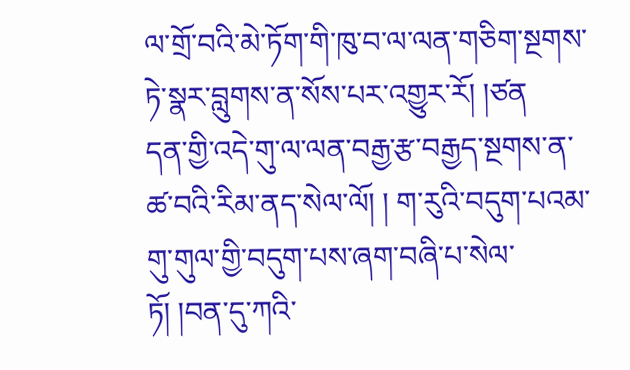ལ་གྲོ་བའི་མེ་ཏོག་གི་ཁུ་བ་ལ་ལན་གཅིག་སྔགས་ཏེ་སྣར་བླུགས་ན་སོས་པར་འགྱུར་རོ། །ཙན
དན་གྱི་འདེ་གུ་ལ་ལན་བརྒྱ་རྩ་བརྒྱད་སྔགས་ན་ཚ་བའི་རིམ་ནད་སེལ་ལོ། ། ག་རུའི་བདུག་པའམ་གུ་གུལ་གྱི་བདུག་པས་ཞག་བཞི་པ་སེལ་ཏོ། །བན་དུ་ཀའི་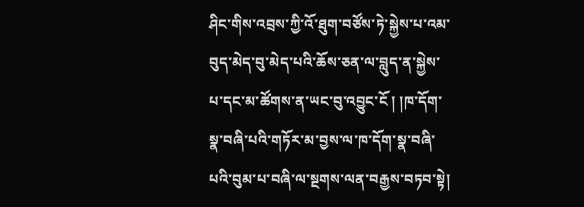ཤིང་གིས་འབྲས་ཀྱི་འོ་ཐུག་བཙོས་ཏེ་སྐྱེས་པ་འམ་བུད་མེད་བུ་མེད་པའི་ཆོས་ཅན་ལ་བླུད་ན་སྐྱེས་པ་དང་མ་ཚོགས་ན་ཡང་བུ་འབྱུང་ངོ ། །ཁ་དོག་སྣ་བཞི་པའི་གཏོར་མ་བྱས་ལ་ཁ་དོག་སྣ་བཞི་པའི་བུམ་པ་བཞི་ལ་སྔགས་ལན་བརྒྱས་བཏབ་སྟེ།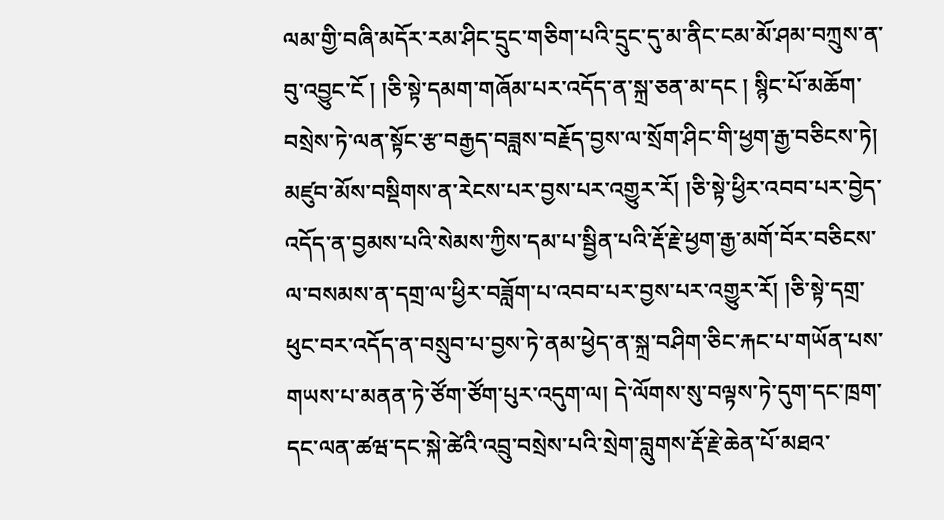ལམ་གྱི་བཞི་མདོར་རམ་ཤིང་དྲུང་གཅིག་པའི་དྲུང་དུ་མ་ནིང་ངམ་མོ་ཤམ་བཀྲུས་ན་བུ་འབྱུང་ངོ ། །ཅི་སྟེ་དམག་གཞོམ་པར་འདོད་ན་སྐྲ་ཅན་མ་དང ། སྙིང་པོ་མཆོག་བསྲེས་ཏེ་ལན་སྟོང་རྩ་བརྒྱད་བཟླས་བརྗོད་བྱས་ལ་སྲོག་ཤིང་གི་ཕྱག་རྒྱ་བཅིངས་ཏེ། མཛུབ་མོས་བསྡིགས་ན་རེངས་པར་བྱས་པར་འགྱུར་རོ། །ཅི་སྟེ་ཕྱིར་འབབ་པར་བྱེད་འདོད་ན་བྱམས་པའི་སེམས་ཀྱིས་དམ་པ་སྦྱིན་པའི་རྡོ་རྗེ་ཕྱག་རྒྱ་མགོ་བོར་བཅིངས་ལ་བསམས་ན་དགྲ་ལ་ཕྱིར་བཟློག་པ་འབབ་པར་བྱས་པར་འགྱུར་རོ། །ཅི་སྟེ་དགྲ་ཕུང་བར་འདོད་ན་བསྲུབ་པ་བྱས་ཏེ་ནམ་ཕྱེད་ན་སྐྲ་བཤིག་ཅིང་རྐང་པ་གཡོན་པས་གཡས་པ་མནན་ཏེ་ཙོག་ཙོག་པུར་འདུག་ལ། དེ་ལོགས་སུ་བལྟས་ཏེ་དུག་དང་ཁྲག་དང་ལན་ཚཝ་དང་སྐེ་ཚེའི་འབྲུ་བསྲེས་པའི་སྲེག་བླུགས་རྡོ་རྗེ་ཆེན་པོ་མཐའ་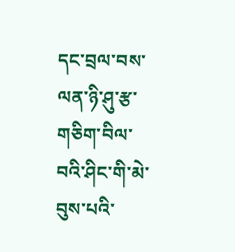དང་བྲལ་བས་ལན་ཉི་ཤུ་རྩ་གཅིག་བིལ་བའི་ཤིང་གི་མེ་བུས་པའི་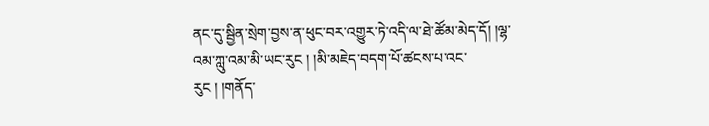ནང་དུ་སྦྱིན་སྲེག་བྱས་ན་ཕུང་བར་འགྱུར་ཏེ་འདི་ལ་ཐེ་ཚོམ་མེད་དོ། །ལྷ་འམ་ཀླུ་འམ་མི་ཡང་རུང ། །མི་མཇེད་བདག་པོ་ཚངས་པ་འང་རུང ། །གནོད་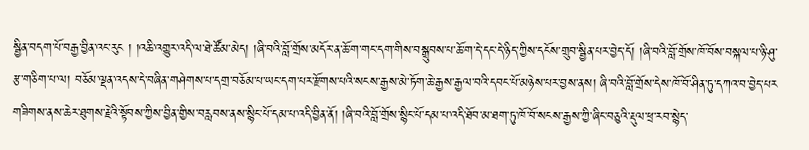སྦྱིན་བདག་པོ་བརྒྱ་བྱིན་འང་རུང ། །འཆི་འགྱུར་འདི་ལ་ཐེ་ཚོམ་མེད། །ཞི་བའི་བློ་གྲོས་མདོར་ན་ཆོ་ག་གང་དག་གིས་བསྒྲུབས་པ་ཆོ་ག་དེ་དང་དེ་ཉིད་ཀྱིས་དངོས་གྲུབ་སྦྱིན་པར་བྱེད་དོ། །ཞི་བའི་བློ་གྲོས་ཁོ་བོས་བསྐལ་པ་ཉི་ཤུ་རྩ་གཅིག་པ་ལ། བཅོམ་ལྡན་འདས་དེ་བཞིན་གཤེགས་པ་དགྲ་བཅོམ་པ་ཡང་དག་པར་རྫོགས་པའི་སངས་རྒྱས་མེ་ཏོག་ཆེ་རྒྱས་རྒྱལ་བའི་དབང་པོ་མཉེས་པར་བྱས་ནས། ཞི་བའི་བློ་གྲོས་དེས་ཁོ་བོ་ཤིན་ཏུ་དཀའ་བ་བྱེད་པར
གཟིགས་ནས་ཆེར་ཐུགས་རྗེའི་སྟོབས་ཀྱིས་བྱིན་གྱིས་བརླབས་ནས་སྙིང་པོ་དམ་པ་འདི་བྱིན་ནོ། །ཞི་བའི་བློ་གྲོས་སྙིང་པོ་དམ་པ་འདི་ཐོབ་མ་ཐག་ཏུ་ཁོ་བོ་སངས་རྒྱས་ཀྱི་ཞིང་བཅུའི་རྡུལ་ཕྲ་རབ་སྙེད་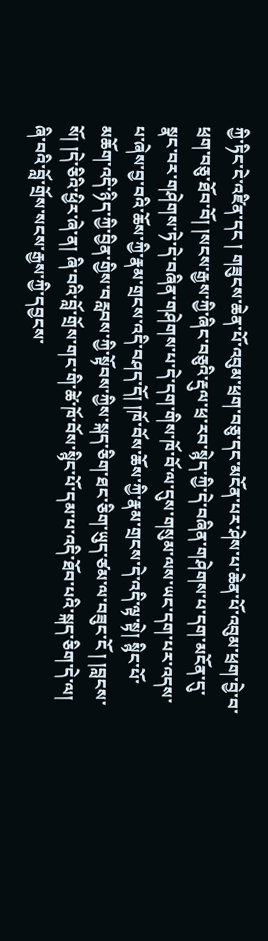ཀྱི་ཏིང་ངེ་འཛིན་དང ། གཟུངས་ཆེན་པོ་འབུམ་ཕྲག་བཅུ་དང་མངོན་པར་ཤེས་པ་ཆེན་པོ་འབུམ་ཕྲག་བྱེ་བ་ཕྲག་བཅུ་ཐོབ་བོ། །སངས་རྒྱས་ཀྱི་ཞིང་བཅུའི་རྡུལ་ཕྲ་རབ་སྙེད་ཀྱི་དེ་བཞིན་གཤེགས་པ་དག་མངོན་དུ་སྣང་བར་གཤེགས་ཏེ་དེ་བཞིན་གཤེགས་པ་དེ་དག་གིས་ཁོ་བོ་ལ་དུས་གསུམ་ལས་ཡང་དག་པར་འདས་པ་ཞེས་བྱ་བའི་ཆོས་ཀྱི་རྣམ་གྲངས་འདི་བཤད་དོ། །ཁོ་བོས་ཆོས་ཀྱི་རྣམ་གྲངས་དེ་འདི་ལྟ་སྟེ། སྙིང་པོ་མཆོག་འདི་ཉིད་ཀྱི་བྱིན་གྱིས་བརླབས་ཀྱི་སྟོབས་ཀྱིས་སྐད་ཅིག་ཐང་ཅིག་ཡུད་ཙམ་ལ་བཟུང་ངོ ། །བླངས་སོ། །དེ་ཅིའི་ཕྱིར་ཞེ་ན། ཞི་བའི་བློ་གྲོས་གང་གི་ཚེ་ཁོ་བོས་སྙིང་པོ་དམ་པ་འདི་ཐོབ་པའི་སྐད་ཅིག་དེ་ལ། ཞི་བའི་བློ་གྲོས་སངས་རྒྱས་ཀྱི་དབྱངས་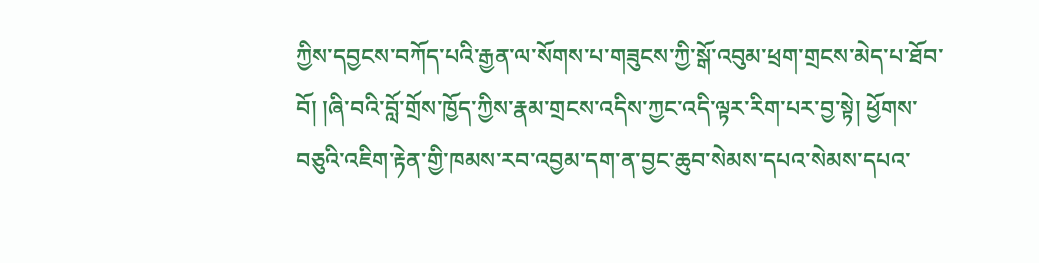ཀྱིས་དབྱངས་བཀོད་པའི་རྒྱན་ལ་སོགས་པ་གཟུངས་ཀྱི་སྒོ་འབུམ་ཕྲག་གྲངས་མེད་པ་ཐོབ་བོ། །ཞི་བའི་བློ་གྲོས་ཁྱོད་ཀྱིས་རྣམ་གྲངས་འདིས་ཀྱང་འདི་ལྟར་རིག་པར་བྱ་སྟེ། ཕྱོགས་བཅུའི་འཇིག་རྟེན་གྱི་ཁམས་རབ་འབྱམ་དག་ན་བྱང་ཆུབ་སེམས་དཔའ་སེམས་དཔའ་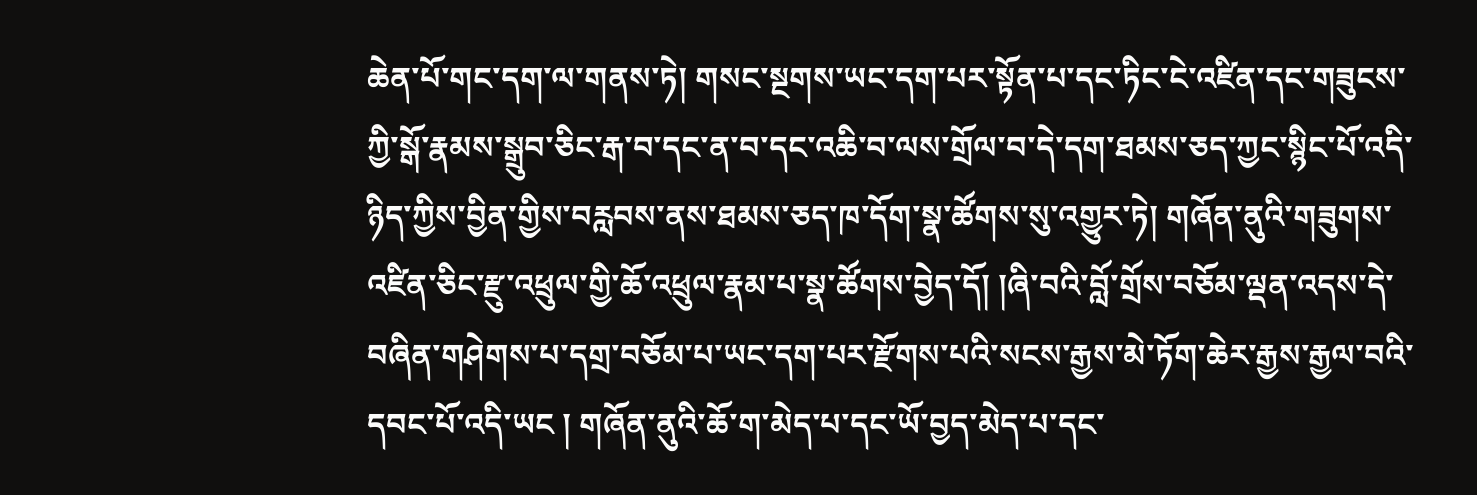ཆེན་པོ་གང་དག་ལ་གནས་ཏེ། གསང་སྔགས་ཡང་དག་པར་སྟོན་པ་དང་ཏིང་ངེ་འཛིན་དང་གཟུངས་ཀྱི་སྒོ་རྣམས་སྒྲུབ་ཅིང་རྒ་བ་དང་ན་བ་དང་འཆི་བ་ལས་གྲོལ་བ་དེ་དག་ཐམས་ཅད་ཀྱང་སྙིང་པོ་འདི་ཉིད་ཀྱིས་བྱིན་གྱིས་བརླབས་ནས་ཐམས་ཅད་ཁ་དོག་སྣ་ཚོགས་སུ་འགྱུར་ཏེ། གཞོན་ནུའི་གཟུགས་འཛིན་ཅིང་རྫུ་འཕྲུལ་གྱི་ཆོ་འཕྲུལ་རྣམ་པ་སྣ་ཚོགས་བྱེད་དོ། །ཞི་བའི་བློ་གྲོས་བཅོམ་ལྡན་འདས་དེ་བཞིན་གཤེགས་པ་དགྲ་བཅོམ་པ་ཡང་དག་པར་རྫོགས་པའི་སངས་རྒྱས་མེ་ཏོག་ཆེར་རྒྱས་རྒྱལ་བའི་དབང་པོ་འདི་ཡང ། གཞོན་ནུའི་ཆོ་ག་མེད་པ་དང་ཡོ་བྱད་མེད་པ་དང་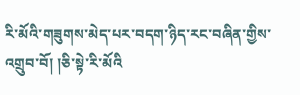རི་མོའི་གཟུགས་མེད་པར་བདག་ཉིད་རང་བཞིན་གྱིས་འགྲུབ་བོ། །ཅི་སྟེ་རི་མོའི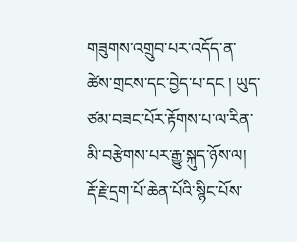གཟུགས་འགྲུབ་པར་འདོད་ན་ཚེས་གྲངས་དང་བྱེད་པ་དང ། ཡུད་ཙམ་བཟང་པོར་རྟོགས་པ་ལ་རིན་མི་བརྩེགས་པར་རྒྱུ་སྐུད་ཉོས་ལ། རྡོ་རྗེ་དྲག་པོ་ཆེན་པོའི་སྙིང་པོས་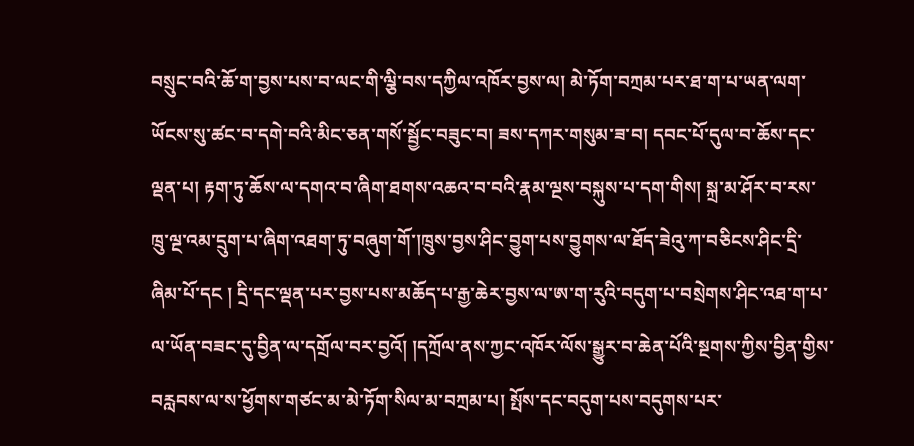བསྲུང་བའི་ཆོ་ག་བྱས་པས་བ་ལང་གི་ལྕི་བས་དཀྱིལ་འཁོར་བྱས་ལ། མེ་ཏོག་བཀྲམ་པར་ཐ་ག་པ་ཡན་ལག་ཡོངས་སུ་ཚང་བ་དགེ་བའི་མིང་ཅན་གསོ་སྦྱོང་བཟུང་བ། ཟས་དཀར་གསུམ་ཟ་བ། དབང་པོ་དུལ་བ་ཆོས་དང་ལྡན་པ། རྟག་ཏུ་ཆོས་ལ་དགའ་བ་ཞིག་ཐགས་འཆའ་བ་བའི་རྣམ་ལྔས་བསྐུས་པ་དག་གིས། སྐྲ་མ་ཤོར་བ་རས་ཁྲུ་ལྔ་འམ་དྲུག་པ་ཞིག་འཐག་ཏུ་བཞུག་གོ་།ཁྲུས་བྱས་ཤིང་བྱུག་པས་བྱུགས་ལ་ཐོད་ཟེའུ་ཀ་བཅིངས་ཤིང་དྲི་ཞིམ་པོ་དང ། དྲི་དང་ལྡན་པར་བྱས་པས་མཆོད་པ་རྒྱ་ཆེར་བྱས་ལ་ཨ་ག་རུའི་བདུག་པ་བསྲེགས་ཤིང་འཐ་ག་པ་ལ་ཡོན་བཟང་དུ་བྱིན་ལ་དགྲོལ་བར་བྱའོ། །དཀྲོལ་ནས་ཀྱང་འཁོར་ལོས་སྒྱུར་བ་ཆེན་པོའི་སྔགས་ཀྱིས་བྱིན་གྱིས་བརླབས་ལ་ས་ཕྱོགས་གཙང་མ་མེ་ཏོག་སིལ་མ་བཀྲམ་པ། སྤོས་དང་བདུག་པས་བདུགས་པར་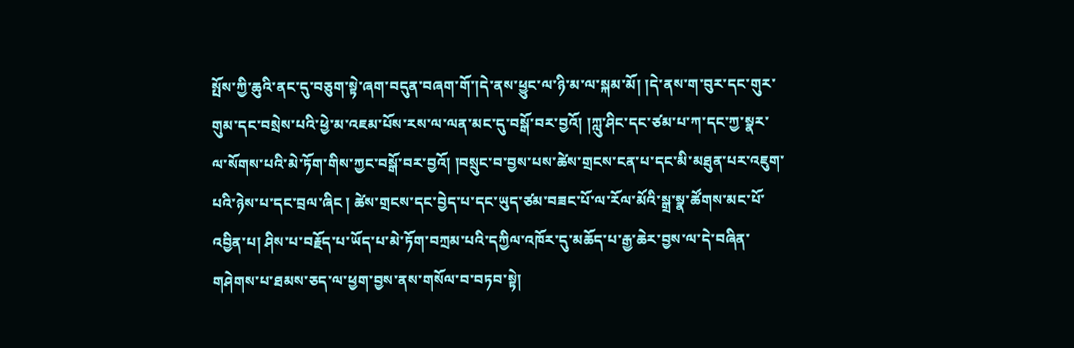སྤོས་ཀྱི་ཆུའི་ནང་དུ་བཅུག་སྟེ་ཞག་བདུན་བཞག་གོ་།དེ་ནས་ཕྱུང་ལ་ཉི་མ་ལ་སྐམ་མོ། །དེ་ནས་ག་བུར་དང་གུར་གུམ་དང་བསྲེས་པའི་ཕྱེ་མ་འཇམ་པོས་རས་ལ་ལན་མང་དུ་བསྒོ་བར་བྱའོ། །ཀླུ་ཤིང་དང་ཙམ་པ་ཀ་དང་ཀྱ་སྣར་ལ་སོགས་པའི་མེ་ཏོག་གིས་ཀྱང་བསྒོ་བར་བྱའོ། །བསྲུང་བ་བྱས་པས་ཚེས་གྲངས་ངན་པ་དང་མི་མཐུན་པར་འཇུག་པའི་ཉེས་པ་དང་བྲལ་ཞིང ། ཚེས་གྲངས་དང་བྱེད་པ་དང་ཡུད་ཙམ་བཟང་པོ་ལ་རོལ་མོའི་སྒྲ་སྣ་ཚོགས་མང་པོ་འབྱིན་པ། ཤིས་པ་བརྗོད་པ་ཡོད་པ་མེ་ཏོག་བཀྲམ་པའི་དཀྱིལ་འཁོར་དུ་མཆོད་པ་རྒྱ་ཆེར་བྱས་ལ་དེ་བཞིན་གཤེགས་པ་ཐམས་ཅད་ལ་ཕྱག་བྱས་ནས་གསོལ་བ་བཏབ་སྟེ།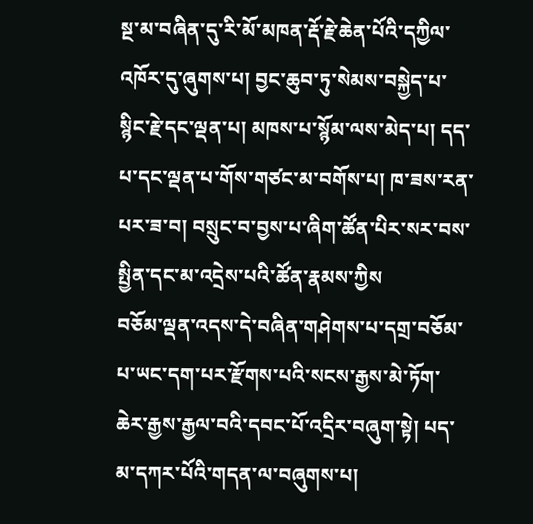སྔ་མ་བཞིན་དུ་རི་མོ་མཁན་རྡོ་རྗེ་ཆེན་པོའི་དཀྱིལ་འཁོར་དུ་ཞུགས་པ། བྱང་ཆུབ་ཏུ་སེམས་བསྐྱེད་པ་སྙིང་རྗེ་དང་ལྡན་པ། མཁས་པ་སྙོམ་ལས་མེད་པ། དད་པ་དང་ལྡན་པ་གོས་གཙང་མ་བགོས་པ། ཁ་ཟས་རན་པར་ཟ་བ། བསྲུང་བ་བྱས་པ་ཞིག་ཚོན་པིར་སར་བས་སྤྱིན་དང་མ་འདྲེས་པའི་ཚོན་རྣམས་ཀྱིས
བཅོམ་ལྡན་འདས་དེ་བཞིན་གཤེགས་པ་དགྲ་བཅོམ་པ་ཡང་དག་པར་རྫོགས་པའི་སངས་རྒྱས་མེ་ཏོག་ཆེར་རྒྱས་རྒྱལ་བའི་དབང་པོ་འདྲིར་བཞུག་སྟེ། པད་མ་དཀར་པོའི་གདན་ལ་བཞུགས་པ།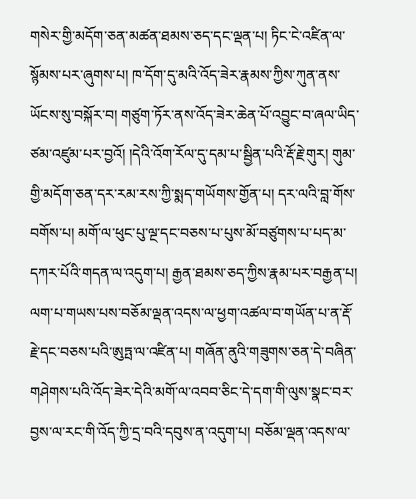གསེར་གྱི་མདོག་ཅན་མཚན་ཐམས་ཅད་དང་ལྡན་པ། ཏིང་ངེ་འཛིན་ལ་སྙོམས་པར་ཞུགས་པ། ཁ་དོག་དུ་མའི་འོད་ཟེར་རྣམས་ཀྱིས་ཀུན་ནས་ཡོངས་སུ་བསྐོར་བ། གཙུག་ཏོར་ནས་འོད་ཟེར་ཆེན་པོ་འབྱུང་བ་ཞལ་ཡིད་ཙམ་འཛུམ་པར་བྱའོ། །དེའི་འོག་རོལ་དུ་དམ་པ་སྦྱིན་པའི་རྡོ་རྗེ་གུར། གུམ་གྱི་མདོག་ཅན་དར་རམ་རས་ཀྱི་སྨད་གཡོགས་གྱོན་པ། དར་ལའི་བླ་གོས་བགོས་པ། མགོ་ལ་ཕུང་པུ་ལྔ་དང་བཅས་པ་པུས་མོ་བཙུགས་པ་པད་མ་དཀར་པོའི་གདན་ལ་འདུག་པ། རྒྱན་ཐམས་ཅད་ཀྱིས་རྣམ་པར་བརྒྱན་པ། ལག་པ་གཡས་པས་བཅོམ་ལྡན་འདས་ལ་ཕྱག་འཚལ་བ་གཡོན་པ་ན་རྡོ་རྗེ་དང་བཅས་པའི་ཨུཏྤ་ལ་འཛིན་པ། གཞོན་ནུའི་གཟུགས་ཅན་དེ་བཞིན་གཤེགས་པའི་འོད་ཟེར་དེའི་མགོ་ལ་འབབ་ཅིང་དེ་དག་གི་ལུས་སྣང་བར་བྱས་ལ་རང་གི་འོད་ཀྱི་དྲ་བའི་དབུས་ན་འདུག་པ། བཅོམ་ལྡན་འདས་ལ་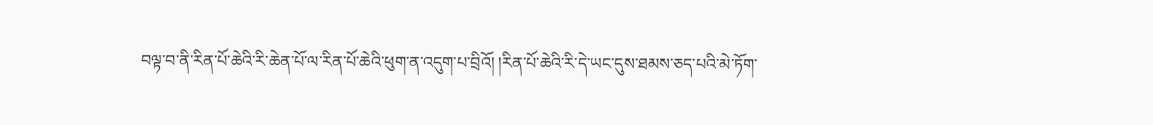བལྟ་བ་ནི་རིན་པོ་ཆེའི་རི་ཆེན་པོ་ལ་རིན་པོ་ཆེའི་ཕུག་ན་འདུག་པ་བྲིའོ། །རིན་པོ་ཆེའི་རི་དེ་ཡང་དུས་ཐམས་ཅད་པའི་མེ་ཏོག་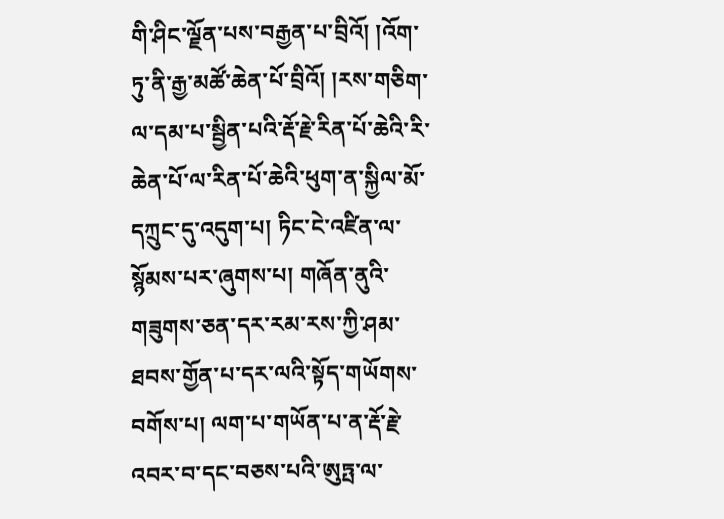གི་ཤིང་ལྗོན་པས་བརྒྱན་པ་བྲིའོ། །འོག་ཏུ་ནི་རྒྱ་མཚོ་ཆེན་པོ་བྲིའོ། །རས་གཅིག་ལ་དམ་པ་སྦྱིན་པའི་རྡོ་རྗེ་རིན་པོ་ཆེའི་རི་ཆེན་པོ་ལ་རིན་པོ་ཆེའི་ཕུག་ན་སྐྱིལ་མོ་དཀྲུང་དུ་འདུག་པ། ཏིང་ངེ་འཛིན་ལ་སྙོམས་པར་ཞུགས་པ། གཞོན་ནུའི་གཟུགས་ཅན་དར་རམ་རས་ཀྱི་ཤམ་ཐབས་གྱོན་པ་དར་ལའི་སྟོད་གཡོགས་བགོས་པ། ལག་པ་གཡོན་པ་ན་རྡོ་རྗེ་འབར་བ་དང་བཅས་པའི་ཨུཏྤ་ལ་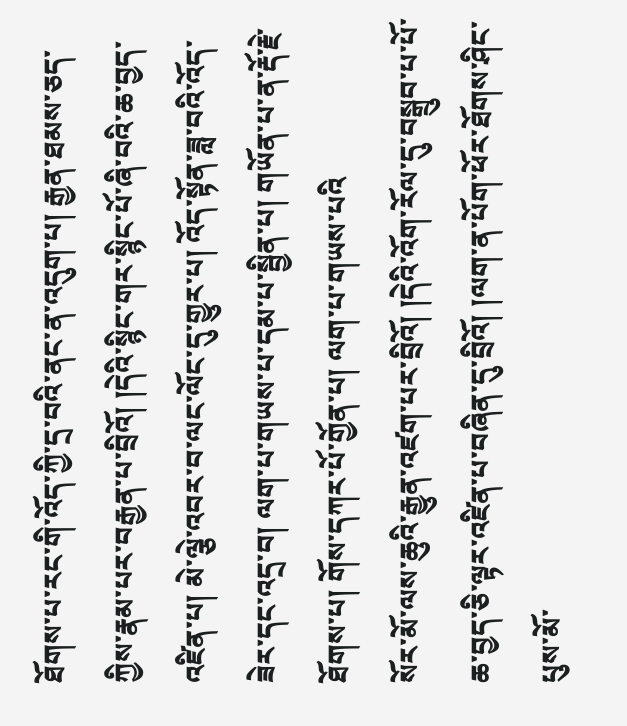ཐོགས་པ་རང་གི་འོད་ཀྱི་དྲ་བའི་ནང་ན་འདུག་པ། རྒྱན་ཐམས་ཅད་ཀྱིས་རྣམ་པར་བརྒྱན་པ་བྲིའོ། །དེའི་སྙིང་གར་སྙིང་པོ་ཞི་བའི་ཆ་བྱད་འཛིན་པ། མེ་ལྕེ་འབར་བ་ལང་ལོང་དུ་གྱུར་པ། འོད་སྟོན་ཟླ་བའི་འོད་ཟེར་དང་འདྲ་བ། ལག་པ་གཡས་པ་དམ་པ་སྦྱིན་པ། གཡོན་པ་ན་རྡོ་རྗེ་ཐོགས་པ། གོས་དཀར་པོ་གྱོན་པ། ལག་པ་གཡས་པའི
སོར་མོ་ལས་ཆུའི་རྒྱུན་འཛག་པར་བྲིའོ། །དེའི་འོག་རོལ་དུ་བསྒྲུབ་པ་པོ་ཆ་བྱད་ཅི་ལྟར་འཛིན་པ་བཞིན་དུ་བྲིའོ། །ལག་ན་པོག་ཕོར་ཐོགས་ཤིང་པུས་མོ་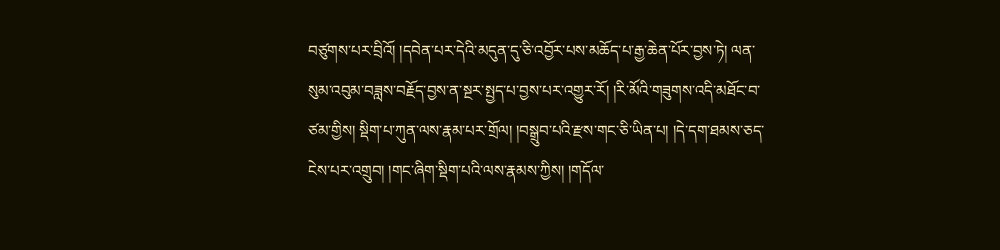བཙུགས་པར་བྲིའོ། །དབེན་པར་དེའི་མདུན་དུ་ཅི་འབྱོར་པས་མཆོད་པ་རྒྱ་ཆེན་པོར་བྱས་ཏེ། ལན་སུམ་འབུམ་བཟླས་བརྗོད་བྱས་ན་སྔར་སྤྱད་པ་བྱས་པར་འགྱུར་རོ། །རི་མོའི་གཟུགས་འདི་མཐོང་བ་ཙམ་གྱིས། སྡིག་པ་ཀུན་ལས་རྣམ་པར་གྲོལ། །བསྒྲུབ་པའི་རྫས་གང་ཅི་ཡིན་པ། །དེ་དག་ཐམས་ཅད་ངེས་པར་འགྲུབ། །གང་ཞིག་སྡིག་པའི་ལས་རྣམས་ཀྱིས། །གདོལ་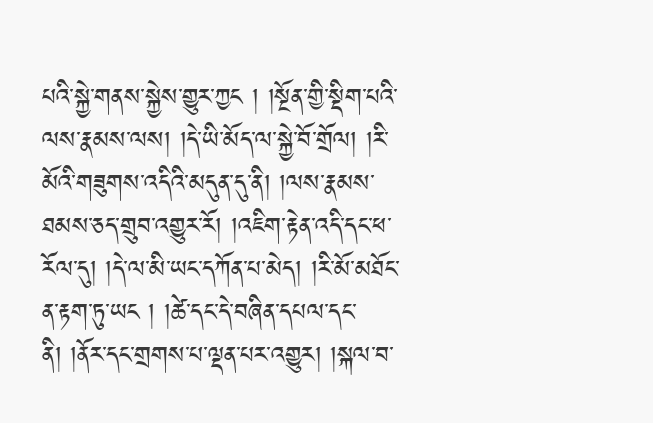པའི་སྐྱེ་གནས་སྐྱེས་གྱུར་ཀྱང ། །སྔོན་གྱི་སྡིག་པའི་ལས་རྣམས་ལས། །དེ་ཡི་མོད་ལ་སྐྱེ་བོ་གྲོལ། །རི་མོའི་གཟུགས་འདིའི་མདུན་དུ་ནི། །ལས་རྣམས་ཐམས་ཅད་གྲུབ་འགྱུར་རོ། །འཇིག་རྟེན་འདི་དང་ཕ་རོལ་དུ། །དེ་ལ་མི་ཡང་དཀོན་པ་མེད། །རི་མོ་མཐོང་ན་རྟག་ཏུ་ཡང ། །ཚེ་དང་དེ་བཞིན་དཔལ་དང་ནི། །ནོར་དང་གྲགས་པ་ལྡན་པར་འགྱུར། །སྐལ་བ་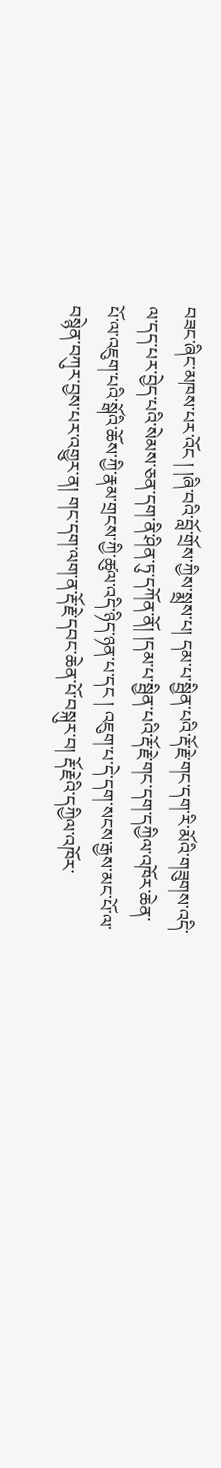བཟང་ཞིང་མཁས་པར་འོང ། །ཞི་བའི་བློ་གྲོས་ཀྱིས་སྨྲས་པ། དམ་པ་སྦྱིན་པའི་རྡོ་རྗེ་གང་དག་རི་མོའི་གཟུགས་འདི་ལ་དད་པར་བྱེད་པའི་སེམས་ཅན་དག་ནི་ཤིན་ཏུ་དཀོན་ནོ། །དམ་པ་སྦྱིན་པའི་རྡོ་རྗེ་གང་དག་དཀྱིལ་འཁོར་ཆེན་པོ་ལ་འཇུག་པའི་སྒོའི་ཆོས་ཀྱི་རྣམ་གྲངས་ཀྱི་ཚུལ་འདི་ཉིད་ཉན་པ་དང ། འཇུག་པ་དེ་དག་སངས་རྒྱས་མང་པོ་ལ་བསྙེན་བཀུར་བྱས་པར་འགྱུར་ན། གང་དག་ལག་ན་རྡོ་རྗེ་དབང་ཆེན་པོ་བསྐུར་བ། རྡོ་རྗེའི་དཀྱིལ་འཁོར་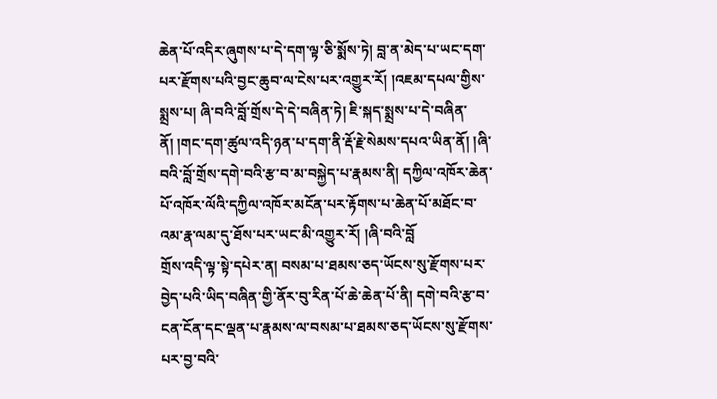ཆེན་པོ་འདིར་ཞུགས་པ་དེ་དག་ལྟ་ཅི་སྨོས་ཏེ། བླ་ན་མེད་པ་ཡང་དག་པར་རྫོགས་པའི་བྱང་ཆུབ་ལ་ངེས་པར་འགྱུར་རོ། །འཇམ་དཔལ་གྱིས་སྨྲས་པ། ཞི་བའི་བློ་གྲོས་དེ་དེ་བཞིན་ཏེ། ཇི་སྐད་སྨྲས་པ་དེ་བཞིན་ནོ། །གང་དག་ཚུལ་འདི་ཉན་པ་དག་ནི་རྡོ་རྗེ་སེམས་དཔའ་ཡིན་ནོ། །ཞི་བའི་བློ་གྲོས་དགེ་བའི་རྩ་བ་མ་བསྐྱེད་པ་རྣམས་ནི། དཀྱིལ་འཁོར་ཆེན་པོ་འཁོར་ལོའི་དཀྱིལ་འཁོར་མངོན་པར་རྟོགས་པ་ཆེན་པོ་མཐོང་བ་འམ་རྣ་ལམ་དུ་ཐོས་པར་ཡང་མི་འགྱུར་རོ། །ཞི་བའི་བློ
གྲོས་འདི་ལྟ་སྟེ་དཔེར་ན། བསམ་པ་ཐམས་ཅད་ཡོངས་སུ་རྫོགས་པར་བྱེད་པའི་ཡིད་བཞིན་གྱི་ནོར་བུ་རིན་པོ་ཆེ་ཆེན་པོ་ནི། དགེ་བའི་རྩ་བ་ངན་ངོན་དང་ལྡན་པ་རྣམས་ལ་བསམ་པ་ཐམས་ཅད་ཡོངས་སུ་རྫོགས་པར་བྱ་བའི་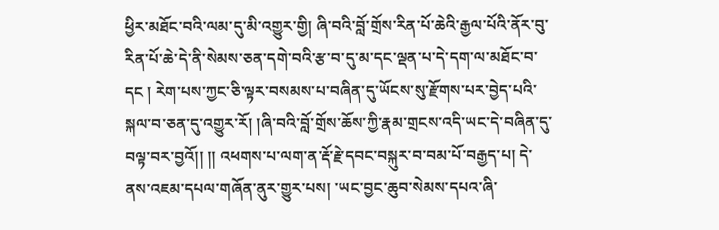ཕྱིར་མཐོང་བའི་ལམ་དུ་མི་འགྱུར་གྱི། ཞི་བའི་བློ་གྲོས་རིན་པོ་ཆེའི་རྒྱལ་པོའི་ནོར་བུ་རིན་པོ་ཆེ་དེ་ནི་སེམས་ཅན་དགེ་བའི་རྩ་བ་དུ་མ་དང་ལྡན་པ་དེ་དག་ལ་མཐོང་བ་དང ། རེག་པས་ཀྱང་ཅི་ལྟར་བསམས་པ་བཞིན་དུ་ཡོངས་སུ་རྫོགས་པར་བྱེད་པའི་སྐལ་བ་ཅན་དུ་འགྱུར་རོ། །ཞི་བའི་བློ་གྲོས་ཆོས་ཀྱི་རྣམ་གྲངས་འདི་ཡང་དེ་བཞིན་དུ་བལྟ་བར་བྱའོ།། །། འཕགས་པ་ལག་ན་རྡོ་རྗེ་དབང་བསྐུར་བ་བམ་པོ་བརྒྱད་པ། དེ་ནས་འཇམ་དཔལ་གཞོན་ནུར་གྱུར་པས། ་ཡང་བྱང་ཆུབ་སེམས་དཔའ་ཞི་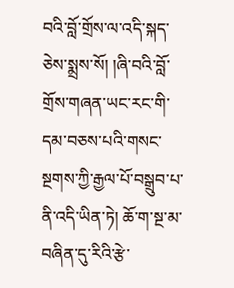བའི་བློ་གྲོས་ལ་འདི་སྐད་ཅེས་སྨྲས་སོ། །ཞི་བའི་བློ་གྲོས་གཞན་ཡང་རང་གི་དམ་བཅས་པའི་གསང་སྔགས་ཀྱི་རྒྱལ་པོ་བསྒྲུབ་པ་ནི་འདི་ཡིན་ཏེ། ཆོ་ག་སྔ་མ་བཞིན་དུ་རིའི་རྩེ་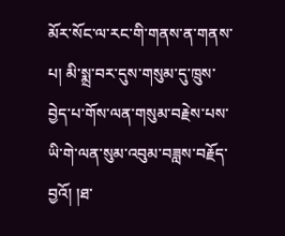མོར་སོང་ལ་རང་གི་གནས་ན་གནས་པ། མི་སྨྲ་བར་དུས་གསུམ་དུ་ཁྲུས་བྱེད་པ་གོས་ལན་གསུམ་བརྗེས་པས་ཡི་གེ་ལན་སུམ་འབུམ་བཟླས་བརྗོད་བྱའོ། །ཐ་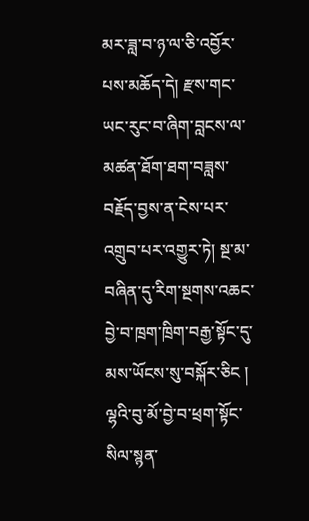མར་ཟླ་བ་ཉ་ལ་ཅི་འབྱོར་པས་མཆོད་དེ། རྫས་གང་ཡང་རུང་བ་ཞིག་བླངས་ལ་མཚན་ཐོག་ཐག་བཟླས་བརྗོད་བྱས་ན་ངེས་པར་འགྲུབ་པར་འགྱུར་ཏེ། སྔ་མ་བཞིན་དུ་རིག་སྔགས་འཆང་བྱེ་བ་ཁྲག་ཁྲིག་བརྒྱ་སྟོང་དུ་མས་ཡོངས་སུ་བསྐོར་ཅིང ། ལྷའི་བུ་མོ་བྱེ་བ་ཕྲག་སྟོང་སིལ་སྙན་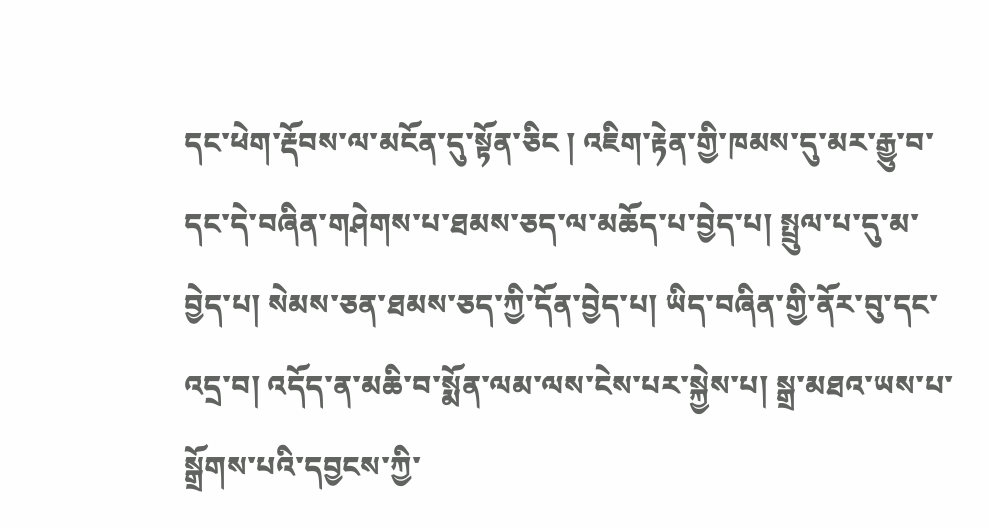དང་ཕེག་རྡོབས་ལ་མངོན་དུ་སྟོན་ཅིང ། འཇིག་རྟེན་གྱི་ཁམས་དུ་མར་རྒྱུ་བ་དང་དེ་བཞིན་གཤེགས་པ་ཐམས་ཅད་ལ་མཆོད་པ་བྱེད་པ། སྤྲུལ་པ་དུ་མ་བྱེད་པ། སེམས་ཅན་ཐམས་ཅད་ཀྱི་དོན་བྱེད་པ། ཡིད་བཞིན་གྱི་ནོར་བུ་དང་འདྲ་བ། འདོད་ན་མཆི་བ་སྨོན་ལམ་ལས་ངེས་པར་སྐྱེས་པ། སྒྲ་མཐའ་ཡས་པ་སྒྲོགས་པའི་དབྱངས་ཀྱི་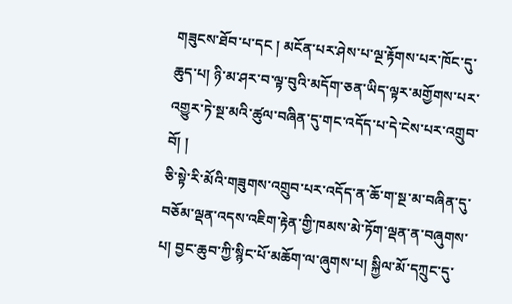གཟུངས་ཐོབ་པ་དང ། མངོན་པར་ཤེས་པ་ལྔ་རྟོགས་པར་ཁོང་དུ་ཆུད་པ། ཉི་མ་ཤར་བ་ལྟ་བུའི་མདོག་ཅན་ཡིད་ལྟར་མགྱོགས་པར་འགྱུར་ཏེ་སྔ་མའི་ཚུལ་བཞིན་དུ་གང་འདོད་པ་དེ་ངེས་པར་འགྲུབ་བོ། །
ཅི་སྟེ་རི་མོའི་གཟུགས་འགྲུབ་པར་འདོད་ན་ཆོ་ག་སྔ་མ་བཞིན་དུ་བཅོམ་ལྡན་འདས་འཇིག་རྟེན་གྱི་ཁམས་མེ་ཏོག་ལྡན་ན་བཞུགས་པ། བྱང་ཆུབ་ཀྱི་སྙིང་པོ་མཆོག་ལ་ཞུགས་པ། སྐྱིལ་མོ་དཀྲུང་དུ་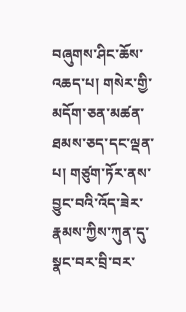བཞུགས་ཤིང་ཆོས་འཆད་པ། གསེར་གྱི་མདོག་ཅན་མཚན་ཐམས་ཅད་དང་ལྡན་པ། གཙུག་ཏོར་ནས་བྱུང་བའི་འོད་ཟེར་རྣམས་ཀྱིས་ཀུན་དུ་སྣང་བར་བྲི་བར་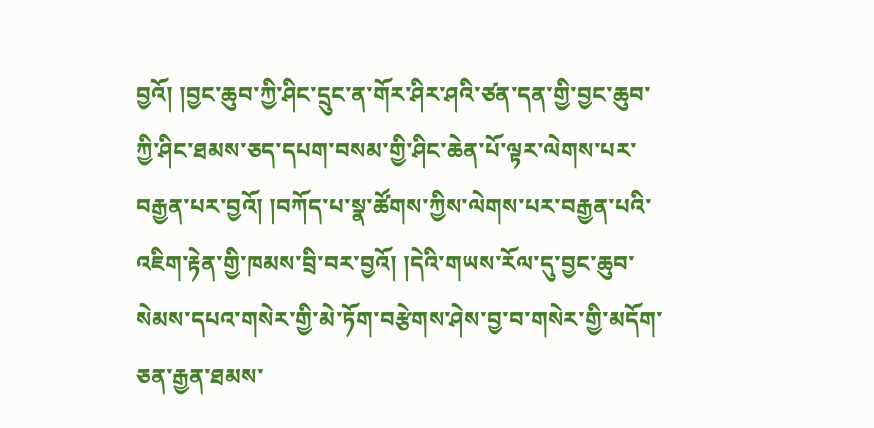བྱའོ། །བྱང་ཆུབ་ཀྱི་ཤིང་དྲུང་ན་གོར་ཤིར་ཤའི་ཙན་དན་གྱི་བྱང་ཆུབ་ཀྱི་ཤིང་ཐམས་ཅད་དཔག་བསམ་གྱི་ཤིང་ཆེན་པོ་ལྟར་ལེགས་པར་བརྒྱན་པར་བྱའོ། །བཀོད་པ་སྣ་ཚོགས་ཀྱིས་ལེགས་པར་བརྒྱན་པའི་འཇིག་རྟེན་གྱི་ཁམས་བྲི་བར་བྱའོ། །དེའི་གཡས་རོལ་དུ་བྱང་ཆུབ་སེམས་དཔའ་གསེར་གྱི་མེ་ཏོག་བརྩེགས་ཤེས་བྱ་བ་གསེར་གྱི་མདོག་ཅན་རྒྱན་ཐམས་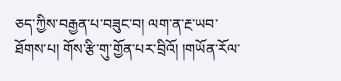ཅད་ཀྱིས་བརྒྱན་པ་བཟུང་བ། ལག་ན་རྔ་ཡབ་ཐོགས་པ། གོས་རྩི་གུ་གྱོན་པར་བྲིའོ། །གཡོན་རོལ་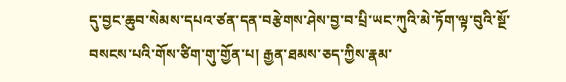དུ་བྱང་ཆུབ་སེམས་དཔའ་ཙན་དན་བརྩེགས་ཤེས་བྱ་བ་པྲི་ཡང་ཀུའི་མེ་ཏོག་ལྟ་བུའི་སྔོ་བསངས་པའི་གོས་ཙིག་གུ་གྱོན་པ། རྒྱན་ཐམས་ཅད་ཀྱིས་རྣམ་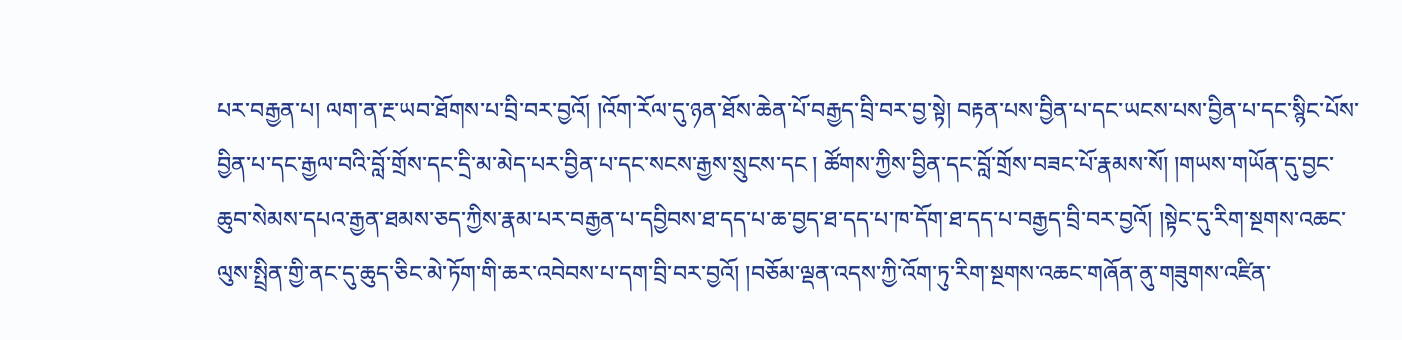པར་བརྒྱན་པ། ལག་ན་རྔ་ཡབ་ཐོགས་པ་བྲི་བར་བྱའོ། །འོག་རོལ་དུ་ཉན་ཐོས་ཆེན་པོ་བརྒྱད་བྲི་བར་བྱ་སྟེ། བརྟན་པས་བྱིན་པ་དང་ཡངས་པས་བྱིན་པ་དང་སྙིང་པོས་བྱིན་པ་དང་རྒྱལ་བའི་བློ་གྲོས་དང་དྲི་མ་མེད་པར་བྱིན་པ་དང་སངས་རྒྱས་སྲུངས་དང ། ཚོགས་ཀྱིས་བྱིན་དང་བློ་གྲོས་བཟང་པོ་རྣམས་སོ། །གཡས་གཡོན་དུ་བྱང་ཆུབ་སེམས་དཔའ་རྒྱན་ཐམས་ཅད་ཀྱིས་རྣམ་པར་བརྒྱན་པ་དབྱིབས་ཐ་དད་པ་ཆ་བྱད་ཐ་དད་པ་ཁ་དོག་ཐ་དད་པ་བརྒྱད་བྲི་བར་བྱའོ། །སྟེང་དུ་རིག་སྔགས་འཆང་ལུས་སྤྲིན་གྱི་ནང་དུ་ཆུད་ཅིང་མེ་ཏོག་གི་ཆར་འབེབས་པ་དག་བྲི་བར་བྱའོ། །བཅོམ་ལྡན་འདས་ཀྱི་འོག་ཏུ་རིག་སྔགས་འཆང་གཞོན་ནུ་གཟུགས་འཛིན་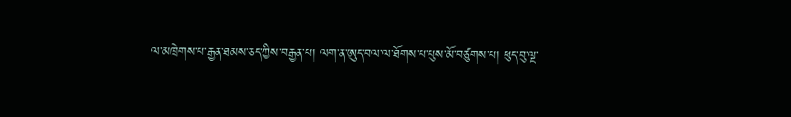ལ་མཁྲེགས་པ་རྒྱན་ཐམས་ཅད་ཀྱིས་བརྒྱན་པ། ལག་ན་ཨུད་བལ་ལ་ཐོགས་པ་པུས་མོ་བཙུགས་པ། ཕུད་བུ་ལྔ་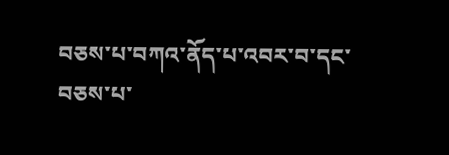བཅས་པ་བཀའ་ནོད་པ་འབར་བ་དང་བཅས་པ་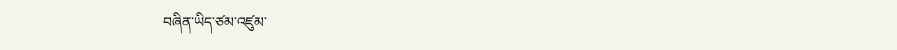བཞིན་ཡིད་ཙམ་འཛུམ་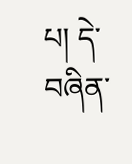པ། དེ་བཞིན་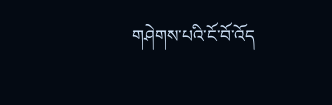གཤེགས་པའི་ངོ་བོ་འོད